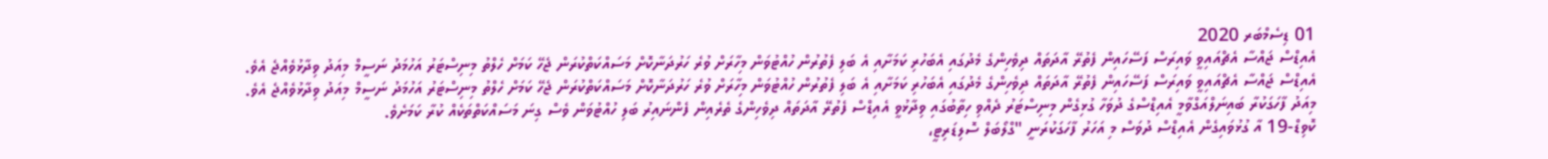01 ޑިސެމްބަރ 2020
އެއިޑްސް ޖައްސާ އެޗްއައިވީ ވައިރަސް ފަސޭހައިން ފެތުރޭ އާދަތައް ދިވެހިންގެ މެދުގައި އެބަހުރި ކަމަށާއި އެ ބަލި ފެތުރުން ހުއްޓުވަން މިހާރަށް ވުރެ ހަރުދަނާކޮށް މަސައްކަތްކުރަން ޖެހޭ ކަމަށް ހެލްތު މިނިސްޓަރު އަހުމަދު ނަސީމް މިއަދު ވިދާޅުވެއްޖެ އެވެ.
އެއިޑްސް ޖައްސާ އެޗްއައިވީ ވައިރަސް ފަސޭހައިން ފެތުރޭ އާދަތައް ދިވެހިންގެ މެދުގައި އެބަހުރި ކަމަށާއި އެ ބަލި ފެތުރުން ހުއްޓުވަން މިހާރަށް ވުރެ ހަރުދަނާކޮށް މަސައްކަތްކުރަން ޖެހޭ ކަމަށް ހެލްތު މިނިސްޓަރު އަހުމަދު ނަސީމް މިއަދު ވިދާޅުވެއްޖެ އެވެ.
މިއަދު ފާހަގަކުރާ ބައިނަލްއަގްވާމީ އެއިޑްސްގެ ދުވަހާ ގުޅިގެން މިނިސްޓަރު ދެއްވި ހިތާބުގައި ވިދާޅުވީ އެއިޑްސް ފެތުރޭ އާދަތައް ދިވެހިންގެ ތެރެއިން ފެންނައިރު ބަލި ހުއްޓުވަން ވެސް ގިނަ މަސައްކަތްތަކެއް ކުރާ ކަމަށެވެ.
ކޮވިޑް-19 އާ ގުޅުވައިގެން އެއިޑްސް ދުވަސް މި އަހަރު ފާހަގަކުރަނީ "ގްލޯބަލް ސޮލިޑަރިޓީ،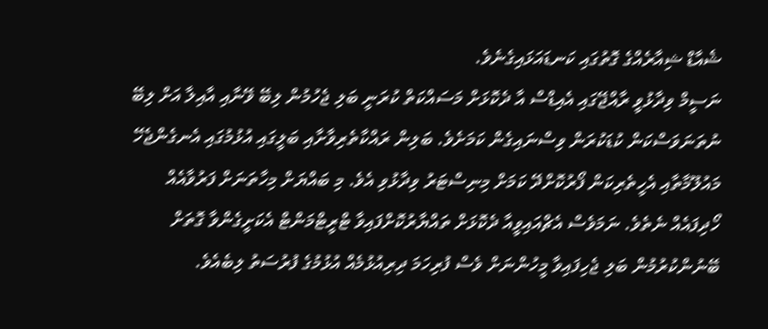ޝެއާޑް ޝިއާރެއްގެ ގޮތުގައި ކަނޑައަޅައިގެނެވެ.
ނަސީމް ވިދާޅުވީ ރާއްޖޭގައި އެއިޑްސް އާ ދެކޮޅަށް މަސައްކަތް ކުރަނީ ބަލި ޖެހުމުން ލިބޭ ވޭނާއި އާއިލާ އަށް ލިބޭ ނުތަނަވަސްކަން ކުޑަކުރަން ވިސްނައިގެން ކަމަށެވެ. ބަލިން ރައްކާތެރިވާށާއި ބަލީގައި އުޅުމުގައި އެނގެންޖެހޭ މައުލޫމާތާއި އެހީތެރިކަން ފޯރުކޮށްދޭ ކަމަށް މިނިސްޓަރު ވިދާޅުވި އެވެ. މި ބައްޔަށް މިހާތަނަށް ފަރުވާއެއް ހޯދިފައެއް ނެތެވެ. ނަމަވެސް އެޗްއައިވީއާ ދެކޮޅަށް ތައްޔާރުކޮށްފައިވާ ޓްރީޓްމަންޓް އެކަށީގެންވާ ގޮތަށް ބޭނުންކުރުމުން ބަލި ޖެހިފައިވާ މީހުންނަށް ވެސް ފުރިހަމަ ދިރިއުޅުމެއް އުޅުމުގެ ފުރުސަތު ލިބެއެވެ.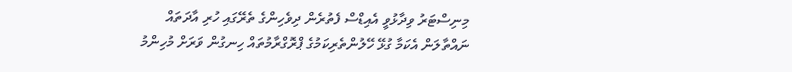މިނިސްޓަރު ވިދާޅުވީ އެއިޑްސް ފެތުރެން ދިވެހިންގެ ތެރޭގައި ހުރި އާދަތައް ނައްތާލަން އެކަމާ ގުޅޭ ހޭލުންތެރިކަމުގެ ޕްރޮގްރާމުތައް ހިނގުން ވަރަށް މުހިންމު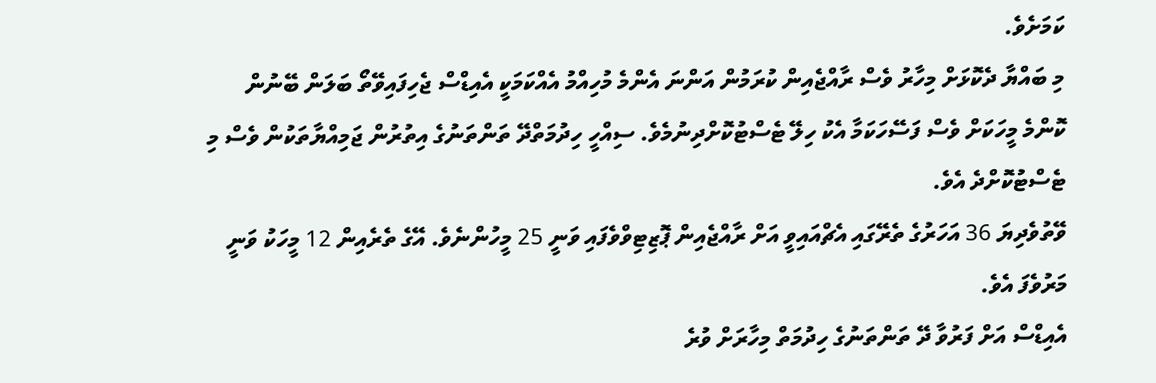ކަމަށެވެ.
މި ބައްޔާ ދެކޮޅަށް މިހާރު ވެސް ރާއްޖެއިން ކުރަމުން އަންނަ އެންމެ މުހިއްމު އެއްކަމަކީ އެއިޑްސް ޖެހިފައިވޭތޯ ބަލަން ބޭނުން ކޮންމެ މީހަކަށް ވެސް ފަސޭހަކަމާ އެކު ހިލޭ ޓެސްޓުކޮށްދިނުމެވެ. ސިއްހީ ހިދުމަތްދޭ ތަންތަނުގެ އިތުރުން ޖަމިއްޔާތަކުން ވެސް މި ޓެސްޓުކޮށްދެ އެވެ.
ވޭތުވެދިޔަ 36 އަހަރުގެ ތެރޭގައި އެޗްއައިވީ އަށް ރާއްޖެއިން ޕޮޒިޓިވްވެފައި ވަނީ 25 މީހުންނެވެ. އޭގެ ތެރެއިން 12 މީހަކު ވަނީ މަރުވެފަ އެވެ.
އެއިޑްސް އަށް ފަރުވާ ދޭ ތަންތަނުގެ ހިދުމަތް މިހާރަށް ވުރެ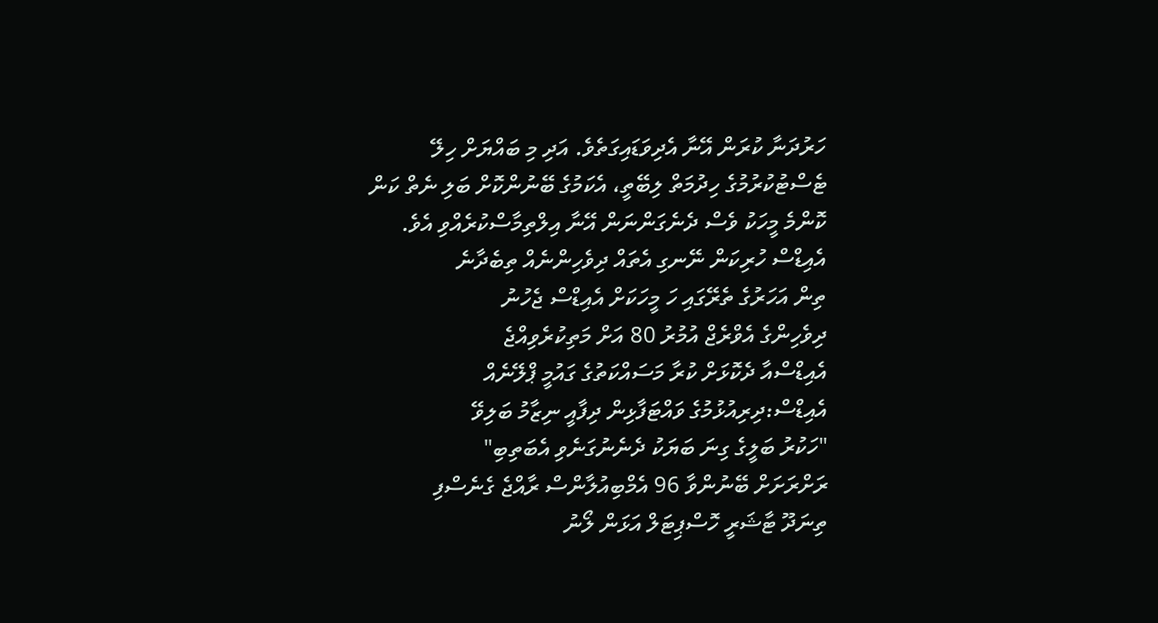ހަރުދަނާ ކުރަން އޭނާ އެދިވަޑައިގަތެވެ. އަދި މި ބައްޔަށް ހިލޭ ޓެސްޓުކުރުމުގެ ހިދުމަތް ލިބޭތީ، އެކަމުގެ ބޭނުންކޮށް ބަލި ނެތް ކަން ކޮންމެ މީހަކު ވެސް ދެނެގަންނަން އޭނާ އިލްތިމާސްކުރެއްވި އެވެ.
އެއިޑްސް ހުރިކަން ނޭނގި އެތައް ދިވެހިންނެއް ތިބެދާނެ
ތިން އަހަރުގެ ތެރޭގައި ހަ މީހަކަށް އެއިޑްސް ޖެހުނު
ދިވެހިންގެ އެވްރެޖް އުމުރު 80 އަށް މަތިކުރެވިއްޖެ
އެއިޑްސްއާ ދެކޮޅަށް ކުރާ މަސައްކަތުގެ ގައުމީ ޕްލޭނެއް
އެއިޑްސް:ދިރިއުޅުމުގެ ވައްޓަފާޅިން ދިފާއީ ނިޒާމު ބަލިވޭ
"ހަކުރު ބަލީގެ ގިނަ ބަޔަކު ދެނެނުގަނެވި އެބަތިބި"
ރަށްރަށަށް ބޭނުންވާ 96 އެމްބިއުލާންސް ރާއްޖެ ގެނެސްފި
ތިނަދޫ ޓާޝަރީ ހޮސްޕިޓަލް އަޅަން ލޯނު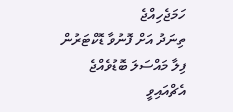ހަމަޖެހިއްޖެ
ތިނަދު އަށް ފޮނުވާ ޑޮކްޓަރުން ފިލާ މައްސަލަ ބޮޑުވެއްޖެ
އެޗްއައިވީ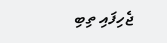ޖެހިފައި ތިބި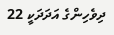ދިވެހިންގެ އަދަދަކީ 22